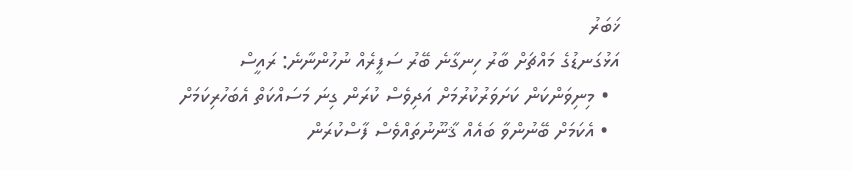ޚަބަރު
އަޅުގަނޑުގެ މައްޗަށް ބާރު ހިނގާނެ ބޭރު ސަފީރެއް ނުހުންނާނެ: ރައީސް
  • މިނިވަންކަން ކަށަވަރުކުރުމަށް އަދިވެސް ކުރަން ގިނަ މަސައްކަތް އެބަހުރިކަމަށް
  • އެކަމަށް ބޭނުންވާ ބައެއް ޤާނޫނުތައްވެސް ފާސްކުރަން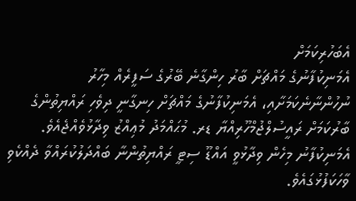އެބަހުރިކަމަށް
އެމަނިކުފާނުގެ މައްޗަށް ބާރު ހިންގާނެ ބޭރުގެ ސަފީރެއް މިހާރު ނުހުންނާނެކަމަށާއި، އެމަނިކުފާނުގެ މައްޗަށް ހިނގާނީ ދިވެހި ރައްޔިތުންގެ ބާރުކަމަށް ރައީސުލްޖުމްހޫރިއްޔާ ޑރ. މުޙައްމަދު މުޢިއްޒު ވިދާޅުވެއްޖެއެވެ. އެމަނިކުފާނު މިހެން ވިދާޅުވީ އައްޑޫ ސިޓީ ރައްޔިތުންނާ ބައްދަލުކުރައްވާ ދެއްކެވި ވާހަކަފުޅުގައެވެ.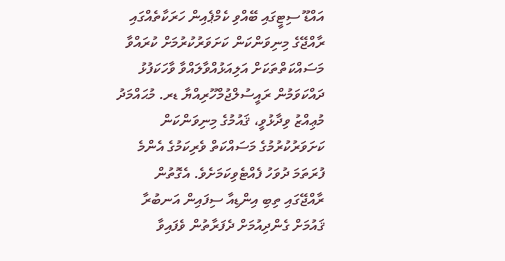އައްޑޫ ސިޓީގައި ބޭއްވި ކެމްޕެއިން ހަރަކާތެއްގައި ރާއްޖޭގެ މިނިވަންކަން ކަށަވަރުކުރުމަށް ކުރައްވާ މަސައްކަތްތަކަށް އަލިއަޅުއްވާލައްވާ ވާހަކަފުޅު ދައްކަވަމުން ރައީސުލްޖުމްހޫރިއްޔާ ޑރ. މުޙައްމަދު މުޢިއްޒު ވިދާޅުވީ، ޤައުމުގެ މިނިވަންކަން ކަށަވަރުކުރުމުގެ މަސައްކަތް ވެރިކަމުގެ އެންމެ ފުރަތަމަ ދުވަހު ފެއްޓެވިކަމަށެވެ. އެގޮތުން ރާއްޖޭގައި ތިބި އިންޑިއާ ސިފައިން އަނބުރާ ޤައުމަށް ގެންދިއުމަށް ދެފަރާތުން ވެފައިވާ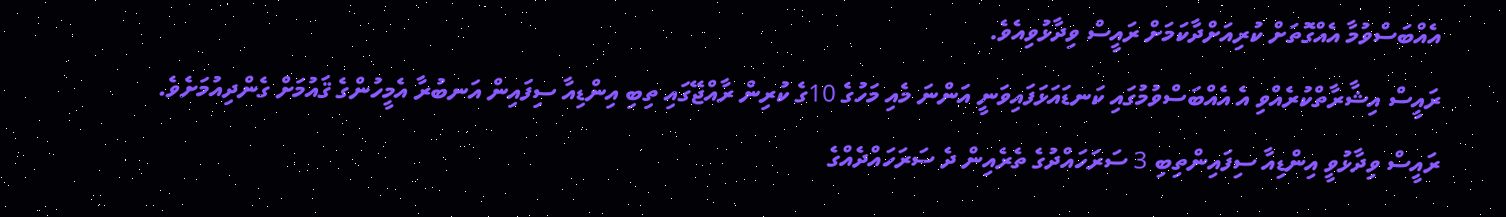އެއްބަސްވުމާ އެއްގޮތަށް ކުރިއަށްދާކަމަށް ރައީސް ވިދާޅުވިއެވެ.
ރައީސް އިޝާރާތްކުރެއްވި އެ އެއްބަސްވުމުގައި ކަނޑައަޅަފައިވަނީ އަންނަ މެއި މަހުގެ 10ގެ ކުރިން ރާއްޖޭގައި ތިބި އިންޑިއާ ސިފައިން އަނބުރާ އެމީހުންގެ ޤައުމަށް ގެންދިއުމަށެވެ.
ރައީސް ވިދާޅުވީ އިންޑިއާ ސިފައިންތިބި 3 ސަރަހައްދުގެ ތެރެއިން ދެ ސަރަހައްދެއްގެ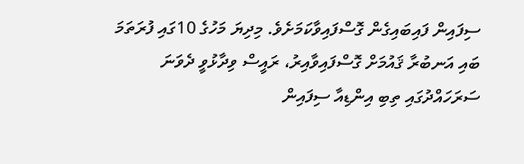ސިފައިން ފައިބައިގެން ގޮސްފައިވާކަމަށެވެ. މިދިޔަ މަހުގެ 10ގައި ފުރަތަމަ ބައި އަނބުރާ ޤައުމަށް ގޮސްފައިވާއިރު، ރައީސް ވިދާޅުވީ ދެވަނަ ސަރަހައްދުގައި ތިބި އިންޑިއާ ސިފައިން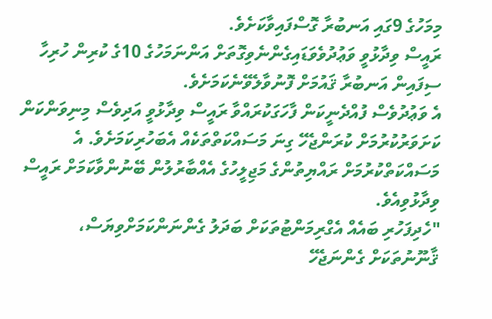މިމަހުގެ 9ގައި އަނބުރާ ގޮސްފައިވާކަށެވެ.
ރައީސް ވިދާޅުވީ ވަޢުދުވެވަޑައިގެންނެވިގޮތަށް އަންނަމަހުގެ 10ގެ ކުރިން ހުރިހާ ސިފައިން އަނބުރާ ޤައުމަށް ފޮނުވާލެވޭނެކަމަށެވެ.
އެ ވަޢުދުވެސް ފުއްދެނީކަން ފާހަގަކުރައްވާ ރައީސް ވިދާޅުވީ އަދިވެސް މިނިވަންކަން ކަށަވަރުކުރުމަށް ކުރަންޖެހޭ ގިނަ މަސައްކަތްތަކެއް އެބަހުރިކަމަށެވެ. އެ މަސައްކަތްކުރުމަށް ރައްޔިތުންގެ މަޖިލީހުގެ އެއްބާރުލުން ބޭނުންވާކަމަށް ރައީސް ވިދާޅުވިއެވެ.
"ހެދިފަހުރި ބައެއް އެގްރިމަންޓުތަކަށް ބަދަލު ގެންނަންކަމަށްވިޔަސް، ޤާނޫނުތަކަށް ގެންނަޖެހޭ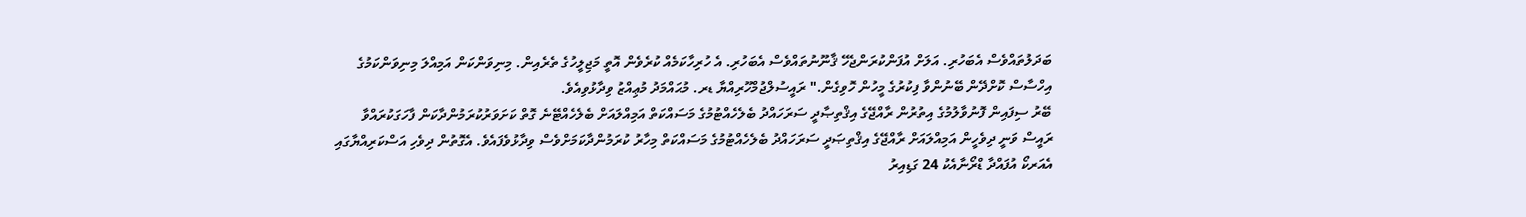ބަދަލުތައްވެސް އެބަހުރި. އަލަށް އުފަންކުރަންޖެހޭ ޤާނޫނުތައްވެސް އެބަހުރި. އެ ހުރިހާކަމެއް ކުރެވެން އޮތީ މަޖިލީހުގެ ތެރެއިން. މިނިވަންކަން އަމިއްލަ މިނިވަންކަމުގެ އިހްސާސް ކޮށްދޭން ބޭނުންވާ ފިކުރުގެ މީހުން ހޮވިގެން." ރައީސުލްޖުމްހޫރިއްޔާ ޑރ. މުޙައްމަދު މުޢިއްޒު ވިދާޅުވިއެވެ.
ބޭރު ސިފައިން ފޮނުވާލުމުގެ އިތުރުން ރާއްޖޭގެ އިޤްތިޞާދީ ސަރަހައްދު ބެލެހެއްޓުމުގެ މަސައްކަތް އަމިއްލައަށް ބެލެހެއްޓޭނެ ގޮތް ކަށަވަރުކުރަމުންދާކަން ފާހަގަކުރައްވާ ރައީސް ވަނީ ދިވެހީން އަމިއްލައަށް ރާއްޖޭގެ އިޤްތިޞަދީ ސަރަހައްދު ބެލެހެއްޓުމުގެ މަސައްކަތް މިހާރު ކުރަމުންދާކަމަށްވެސް ވިދާޅުވެފައެވެ. އެގޮތުން ދިވެހި އަސްކަރިއްޔާގައި އެއަރކޯ އުފައްދާ ޑްރޯނާއެކު 24 ގަޑިއިރު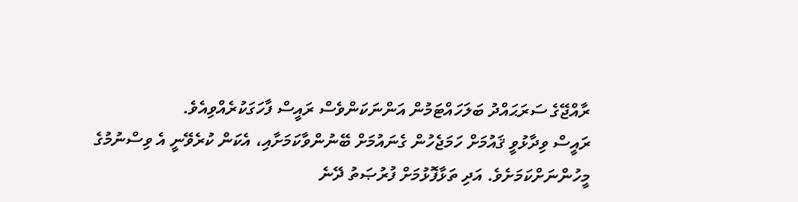ރާއްޖޭގެ ސަރަޙައްދު ބަލަހައްޓަމުން އަންނަކަންވެސް ރައީސް ފާހަގަކުރެއްވިއެވެ.
ރައީސް ވިދާޅުވީ ޤައުމަށް ހަމަޖެހުން ގެނައުމަށް ބޭނުންވާކަމަށާއި، އެކަން ކުރެވޭނީ އެ ވިސްނުމުގެ މީހުންނަށްކަމަށެވެ. އަދި ތަޅާފޮޅުމަށް ފުރުޞަތު ދޭނެ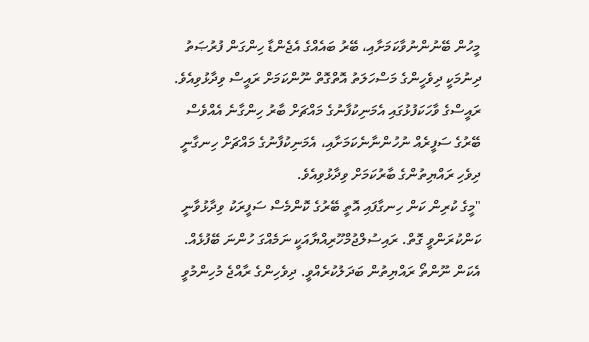މީހުން ބޭނުންނުވާކަމަށާއި، ބޭރު ބައެއްގެ އެޖެންޑާ ހިންގަން ފުރުޞަތު ދިނުމަކީ ދިވެހީންގެ މަސްހަލަތު އޮތްގޮތް ނޫންކަމަށް ރައީސް ވިދާޅުވިއެވެ.
ރައީސްގެ ވާހަކަފުޅުގައި އެމަނިކުފާނުގެ މައްޗަށް ބާރު ހިންގާނެ އެއްވެސް ބޭރުގެ ސަފީރެއް ނުހުންނާނެކަމަށާއި، އެމަނިކުފާނުގެ މައްޗަށް ހިނގާނީ ދިވެހި ރައްޔިތުންގެ ބާރުކަމަށް ވިދާޅުވިއެވެ.
"މީގެ ކުރިން ކަން ހިނގާފައި އޮތީ ބޭރުގެ ކޮންމެސް ސަފީރަކު ވިދާޅުވާނީ ކަންކުރަންވީ ގޮތް. ރައިސުލްޖުމްހޫރިއްޔާއަކީ ނަމެއްގަ ހުންނަ ބޭފުޅެއް. އެކަން ނޫންތޯ ރައްޔިތުން ބަދަލުކުރެއްވީ. ދިވެހިންގެ ރާއްޖެ މުހިންމުވީ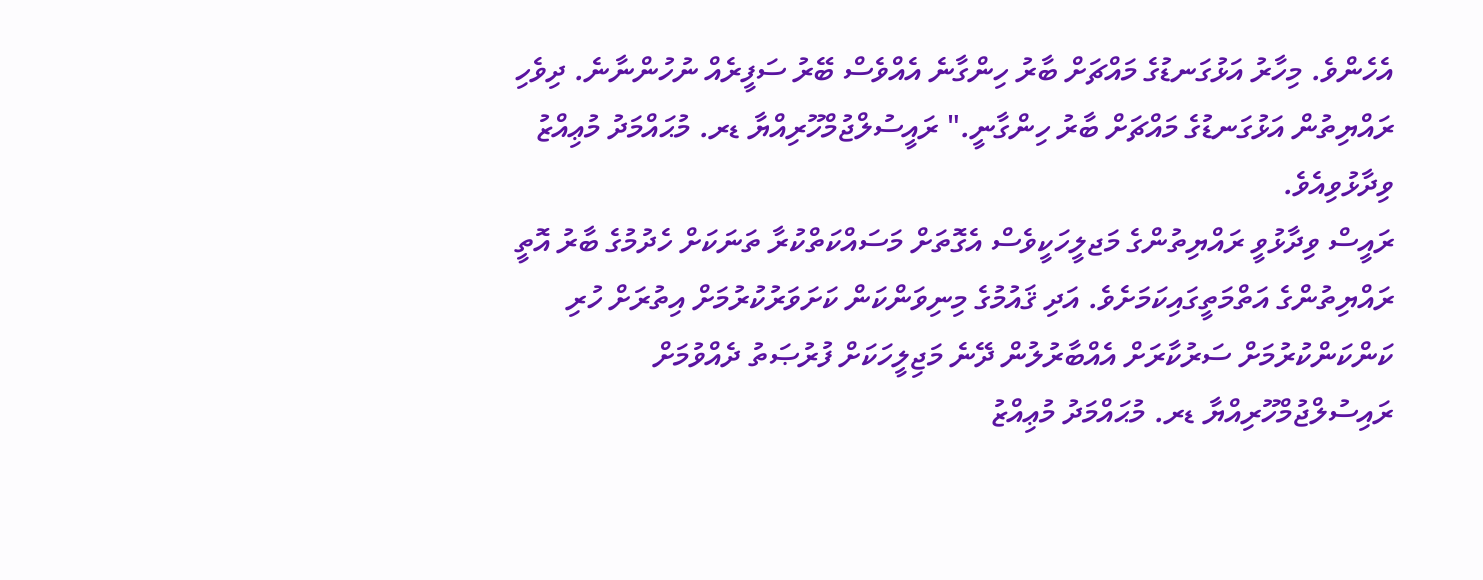އެހެންވެ. މިހާރު އަޅުގަނޑުގެ މައްޗަށް ބާރު ހިންގާނެ އެއްވެސް ބޭރު ސަފީރެއް ނުހުންނާނެ. ދިވެހި ރައްޔިތުން އަޅުގަނޑުގެ މައްޗަށް ބާރު ހިންގާނީ." ރައީސުލްޖުމްހޫރިއްޔާ ޑރ. މުޙައްމަދު މުޢިއްޒު ވިދާޅުވިއެވެ.
ރައީސް ވިދާޅުވީ ރައްޔިތުންގެ މަޖލީހަކީވެސް އެގޮތަށް މަސައްކަތްކުރާ ތަނަކަށް ހެދުމުގެ ބާރު އޮތީ ރައްޔިތުންގެ އަތްމަތީގައިކަމަށެވެ. އަދި ޤައުމުގެ މިނިވަންކަން ކަށަވަރުކުރުމަށް އިތުރަށް ހުރި ކަންކަންކުރުމަށް ސަރުކާރަށް އެއްބާރުލުން ދޭނެ މަޖިލީހަކަށް ފުރުޞަތު ދެއްވުމަށް ރައިސުލްޖުމްހޫރިއްޔާ ޑރ. މުޙައްމަދު މުޢިއްޒު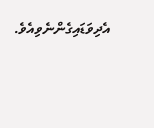އެދިވަޑައިގެންނެވިއެވެ.